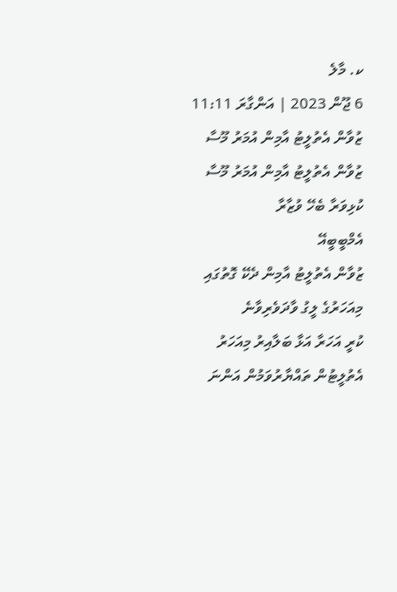ކ. މާލެ
6 ޖޫން 2023 | އަންގާރަ 11:11
ޒުވާން އެތުލީޓު އާމިން އުމަރު މޫސާ
ޒުވާން އެތުލީޓު އާމިން އުމަރު މޫސާ
ކުޅިވަރާ ބެހޭ ވުޒާރާ
އެމްބީބީއޭ
ޒުވާން އެތުލީޓު އާމިން ދެކޭ ގޮތުގައި މިއަހަރުގެ ލީގު ވާދަވެރިވާނެ
ކުރީ އަހަރާ އަޅާ ބަލާއިރު މިއަހަރު އެތުލީޓުން ތައްޔާރުވަމުން އަންނަ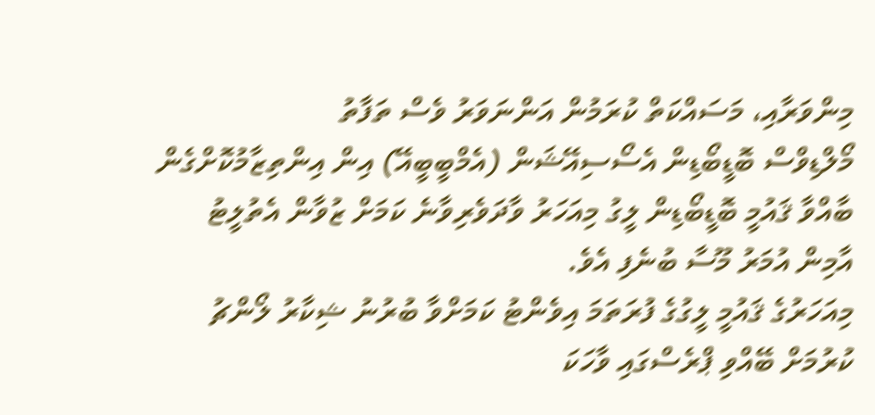މިންވަރާއި، މަސައްކަތް ކުރަމުން އަންނަވަރު ވެސް ތަފާތު
މޯލްޑިވްސް ބޮޑީބޯޑިން އެސޯސިއޭޝަން (އެމްބީބީއޭ) އިން އިންތިޒާމުކޮށްގެން ބާއްވާ ޤައުމީ ބޮޑީބޯޑިން ލީގު މިއަހަރު ވާދަވެރިވާނެ ކަމަށް ޒުވާން އެތުލީޓު އާމިން އުމަރު މޫސާ ބުނެފި އެވެ.
މިއަހަރުގެ ޤައުމީ ލީގުގެ ފުރަތަމަ އިވެންޓު ކަމަށްވާ ބުރުނު ޝިކާރު ލޯންޗު ކުރުމަށް ބޭއްވި ޕްރެސްގައި ވާހަކަ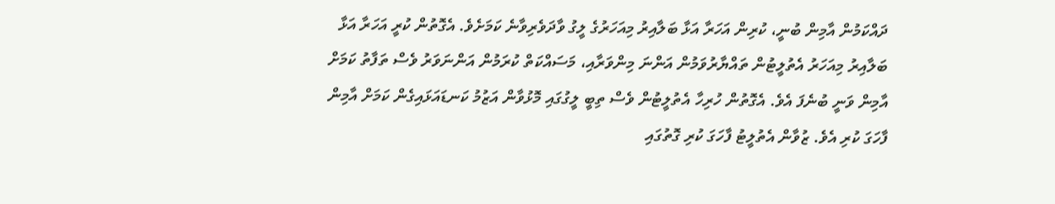ދައްކަމުން އާމިން ބުނީ، ކުރިން އަހަރާ އަޅާ ބަލާއިރު މިއަހަރުގެ ލީގު ވާދަވެރިވާނެ ކަމަށެވެ. އެގޮތުން ކުރީ އަހަރާ އަޅާ ބަލާއިރު މިއަހަރު އެތުލީޓުން ތައްޔާރުވަމުން އަންނަ މިންވަރާއި، މަސައްކަތް ކުރަމުން އަންނަވަރު ވެސް ތަފާތު ކަމަށް އާމިން ވަނީ ބުނެފަ އެވެ. އެގޮތުން ހުރިހާ އެތުލީޓުން ވެސް ތިބީ ލީގުގައި މޮޅުވާން އަޒުމު ކަނޑައަޅައިގެން ކަމަށް އާމިން ފާހަގަ ކުރި އެވެ. ޒުވާން އެތުލީޓު ފާހަގަ ކުރި ގޮތުގައި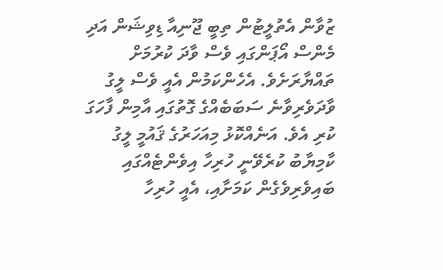ޒުވާން އެތުލީޓުން ތިބީ ޖޫނިއާ ޑިވިޝަން އަދި މެންސް އޯޕަންގައި ވެސް ވާދަ ކުރުމަށް ތައްޔާރަށެވެ. އެހެންކަމުން އެއީ ވެސް ލީގު ވާދަވެރިވާނެ ސަބަބެއްގެ ގޮތުގައި އާމިން ފާހަގަ ކުރި އެވެ. އަނެއްކޮޅު މިއަހަރުގެ ޤައުމީ ލީގު ކާމިޔާބު ކުރެވޭނީ ހުރިހާ އިވެންޓެއްގައި ބައިވެރިވެގެން ކަމަށާއި، އެއީ ހުރިހާ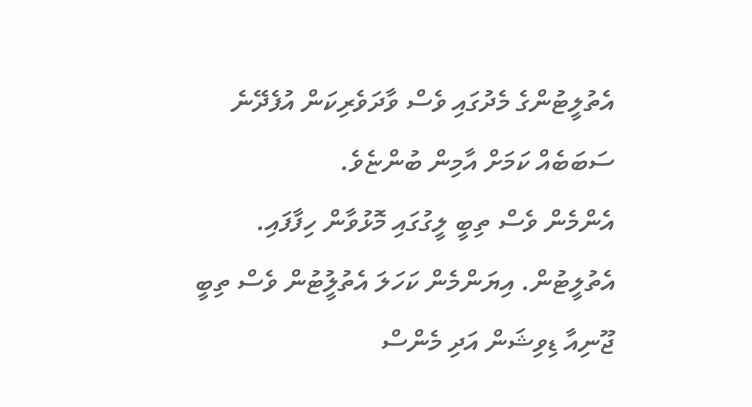އެތުލީޓުންގެ މެދުގައި ވެސް ވާދަވެރިކަން އުފެދޭނެ ސަބަބެއް ކަމަށް އާމިން ބުންޏެވެ.
އެންމެން ވެސް ތިބީ ލީގުގައި މޮޅުވާން ހިފާފައި. އެތުލީޓުން. އިޔަންމެން ކަހަލަ އެތުލީުޓުން ވެސް ތިބީ ޖޫނިއާ ޑިވިޝަން އަދި މެންސް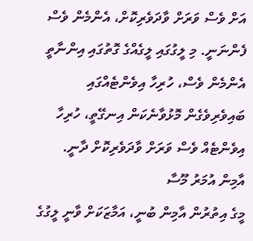އަށް ވެސް ވަރަށް ވާދަވެރިކޮށް، އެންމެން ވެސް ފެންނަނީ. މި ލީގުގައި ލީގެއްގެ ގޮތުގައި އިންނާތީ އެންމެން ވެސް، ހުރިހާ އިވެންޓެއްގައި ބައިވެރިވެގެން މޮޅުވާނެކަން އިނގޭތީ، ހުރިހާ އިވެންޓެއް ވެސް ވަރަށް ވާދަވެރިކޮށް ދާނީ.
އާމިން އުމަރު މޫސާ
މީގެ އިތުރުން އާމިން ބުނީ، އަމާޒަކަށް ވާނީ ލީގުގެ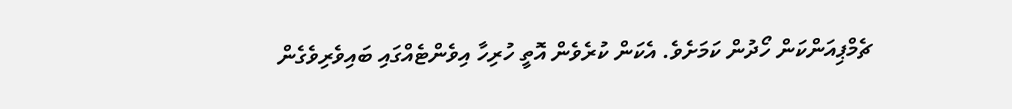ޗެމްޕިއަންކަން ހޯދުން ކަމަށެވެ. އެކަން ކުރެވެން އޮތީ ހުރިހާ އިވެންޓެއްގައި ބައިވެރިވެގެން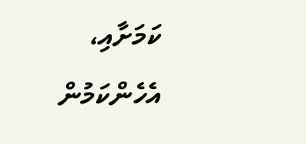ކަމަށާއި، އެހެންކަމުން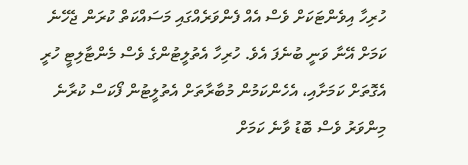ހުރިހާ އިވެންޓަކަށް ވެސް އެއް ފެންވަރެއްގައި މަސައްކަތް ކުރަން ޖެހޭނެ ކަމަށް އޭނާ ވަނީ ބުނެފަ އެވެ. ހުރިހާ އެތުލީޓުންގެ ވެސް މެންޓާލިޓީ ހުރީ އެގޮތަށް ކަމަށާއި، އެހެންކަމުން މުބާރާތަށް އެތުލީޓުން ފޯކަސް ކުރާނެ މިންވަރު ވެސް ބޮޑު ވާނެ ކަމަށް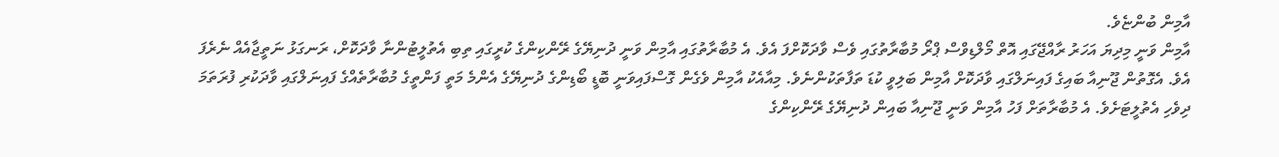އާމިން ބުންޏެވެ.
އާމިން ވަނީ މިދިޔަ އަހަރު ރާއްޖޭގައި އޮތް މޯލްޑިވްސް ޕްރޯ މުބާރާތުގައި ވެސް ވާދަކޮށްފަ އެވެ. އެ މުބާރާތުގައި އާމިން ވަނީ ދުނިޔޭގެ ރޭންކިންގެ ކުރީގައި ތިބި އެތުލީޓުންނާ ވާދަކޮށް، ރަނގަޅު ނަތީޖާއެއް ނެރެފަ އެވެ. އެގޮތުން ޖޫނިއާ ބައިގެ ފައިނަލްގައި ވާދަކޮށް އާމިން ބަލިވީ ކުޑަ ތަފާތަކުންނެވެ. މިއާއެކު އާމިން ވެގެން ގޮސްފައިވަނީ ބޮޑީ ބޯޑިންގެ ދުނިޔޭގެ އެންމެ މަތީ ފަންތީގެ މުބާރާތެއްގެ ފައިނަލްގައި ވާދަކުރި ފުރަތަމަ ދިވެހި އެތުލީޓަށެވެ. އެ މުބާރާތަށް ފަހު އާމިން ވަނީ ޖޫނިއާ ބައިން ދުނިޔޭގެ ރޭންކިންގެ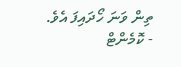ތިން ވަނަ ހޯދައިފަ އެވެ.
- ކޮމެންޓް